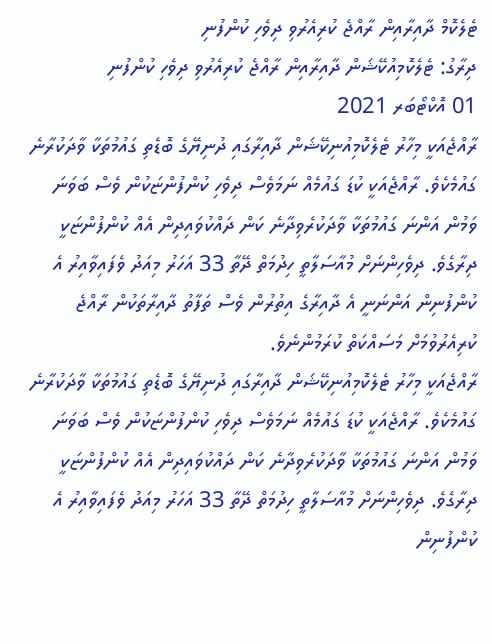ޓެލެކޮމް ދާއިރާއިން ރާއްޖެ ކުރިއެރުވި ދިވެހި ކުންފުނި
ދިރާގު: ޓެލެކޮމިއުކޭޝަން ދާއިރާއިން ރާއްޖެ ކުރިއެރުވި ދިވެހި ކުންފުނި
01 އޮކްޓޯބަރ 2021
ރާއްޖެއަކީ މިހާރު ޓެލެކޮމިއުނިކޭޝަން ދާއިރާގައި ދުނިޔޭގެ ބޮޑެތި ގައުމުތަކާ ވާދަކުރާނެ ގައުމެކެވެ. ރާއްޖެއަކީ ކުޑަ ގައުމެއް ނަމަވެސް ދިވެހި ކުންފުންޏަކުން ވެސް ބަވަނަ ވަމުން އަންނަ ގައުމުތަކާ ވާދަކުރެވިދާނެ ކަން ދައްކުވައިދިން އެއް ކުންފުންޏަކީ ދިރާގެވެ. ދިވެހިންނަށް މުއާސަލާތީ ހިދުމަތް ދޭތާ 33 އަހަރު މިއަދު ވެފައިވާއިރު އެ ކުންފުނިން އަންނަނީ އެ ދާއިރާގެ އިތުރުން ވެސް ތަފާތު ދާއިރާތަކުން ރާއްޖެ ކުރިއެރުވުމަށް މަސައްކަތް ކުރަމުންނެވެ.
ރާއްޖެއަކީ މިހާރު ޓެލެކޮމިއުނިކޭޝަން ދާއިރާގައި ދުނިޔޭގެ ބޮޑެތި ގައުމުތަކާ ވާދަކުރާނެ ގައުމެކެވެ. ރާއްޖެއަކީ ކުޑަ ގައުމެއް ނަމަވެސް ދިވެހި ކުންފުންޏަކުން ވެސް ބަވަނަ ވަމުން އަންނަ ގައުމުތަކާ ވާދަކުރެވިދާނެ ކަން ދައްކުވައިދިން އެއް ކުންފުންޏަކީ ދިރާގެވެ. ދިވެހިންނަށް މުއާސަލާތީ ހިދުމަތް ދޭތާ 33 އަހަރު މިއަދު ވެފައިވާއިރު އެ ކުންފުނިން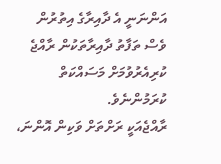އަންނަނީ އެ ދާއިރާގެ އިތުރުން ވެސް ތަފާތު ދާއިރާތަކުން ރާއްޖެ ކުރިއެރުވުމަށް މަސައްކަތް ކުރަމުންނެވެ.
ރާއްޖެއަކީ ރަށްތަށް ވަކިން އޮންނަ،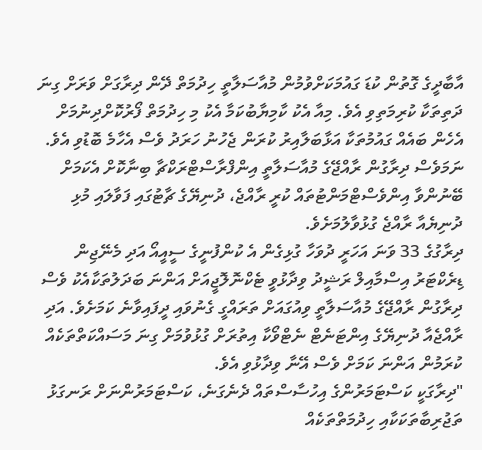އާބާދީގެ ގޮތުން ކުޑަ ގައުމަކަށްވުމުން މުއާސަލާތީ ހިދުމަތް ދޭން ދިރާގަށް ވަރަށް ގިނަ ދަތިތަކާ ކުރިމަތިވި އެވެ. މިއާ އެކު ކާމިޔާބުކަމާ އެކު މި ހިދުމަތް ފޯރުކޮށްދިނުމަށް އެހެން ބައެއް ގައުމުތަކާ އަޅާބަލާއިރު ކުރަން ޖެހުނު ހަރަދު ވެސް އެހާމެ ބޮޑުވި އެވެ. ނަމަވެސް ދިރާގުން ރާއްޖޭގެ މުއާސަލާތީ އިންފްރާސްޓްރަކްޗާ ބިނާކޮށް އެކަމަށް ބޭނުންވާ އިންވެސްޓްމަންޓުތައް ކުރީ ރާއްޖެ، ދުނިޔޭގެ ޗާޓުގައި ފަވާލައި މުޅި ދުނިޔެއާ ރާއްޖެ ގުޅުވާލުމަށެވެ.
ދިރާގުގެ 33 ވަނަ އަހަރީ ދުވަހާ ގުޅިގެން އެ ކުންފުނީގެ ސީއީއޯ އަދި މެނޭޖިން ޑިރެކްޓަރު އިސްމާއިލް ރަޝީދު ވިދާޅުވީ ޓެކްނޮލޮޖީއަށް އަންނަ ބަދަލުތަކާއެކު ވެސް ދިރާގުން ރާއްޖޭގެ މުއާސަލާތީ ވިއުގައަށް ތަރައްގީ ގެނުވައި ދީފައިވާނެ ކަމަށެވެ. އަދި ރާއްޖެއާ ދުނިޔޭގެ އިންޓަނެޓް ނެޓްވޯކާ އިތުރަށް ގުޅުވުމަށް ގިނަ މަސައްކަތްތަކެއް ކުރަމުން އަންނަ ކަމަށް ވެސް އޭނާ ވިދާޅުވި އެވެ.
"ދިރާގަކީ ކަސްޓަމަރުންގެ އިހުސާސްތައް ދެނެގަނެ، ކަސްޓަމަރުންނަށް ރަނގަޅު ތަޖުރިބާތަކަކާއި ހިދުމަތްތަކެއް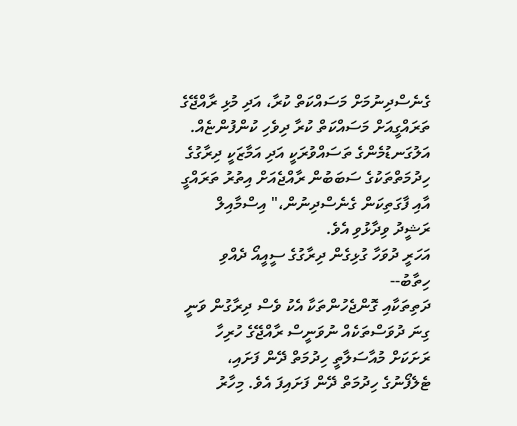ގެނެސްދިނުމަށް މަސައްކަތް ކުރާ، އަދި މުޅި ރާއްޖޭގެ ތަރައްގީއަށް މަސައްކަތް ކުރާ ދިވެހި ކުންފުންޏެއް. އަލުގަނޑުމެންގެ ތަސައްވުރަކީ އަދި އަމާޒަކީ ދިރާގުގެ ހިދުމަތްތަކުގެ ސަބަބުން ރާއްޖެއަށް އިތުރު ތަރައްގީ އާއި ފާގަތިކަން ގެނެސްދިނުން،" އިސްމާއިލް ރަޝީދު ވިދާޅުވި އެވެ.
އަހަރީ ދުވަހާ ގުޅިގެން ދިރާގުގެ ސީއީއޯ ދެއްވި ހިތާބު--
ދަތިތަކާއި ގޮންޖެހުންތަކާ އެކު ވެސް ދިރާގުން ވަނީ ގިނަ ދުވަސްތަކެއް ނުވަނީސް ރާއްޖޭގެ ހުރިހާ ރަށަކަށް މުއާސަލާތީ ހިދުމަތް ދޭން ފަށައި، ޓެލެފޯނުގެ ހިދުމަތް ދޭން ފަށައިފަ އެވެ. މިހާރު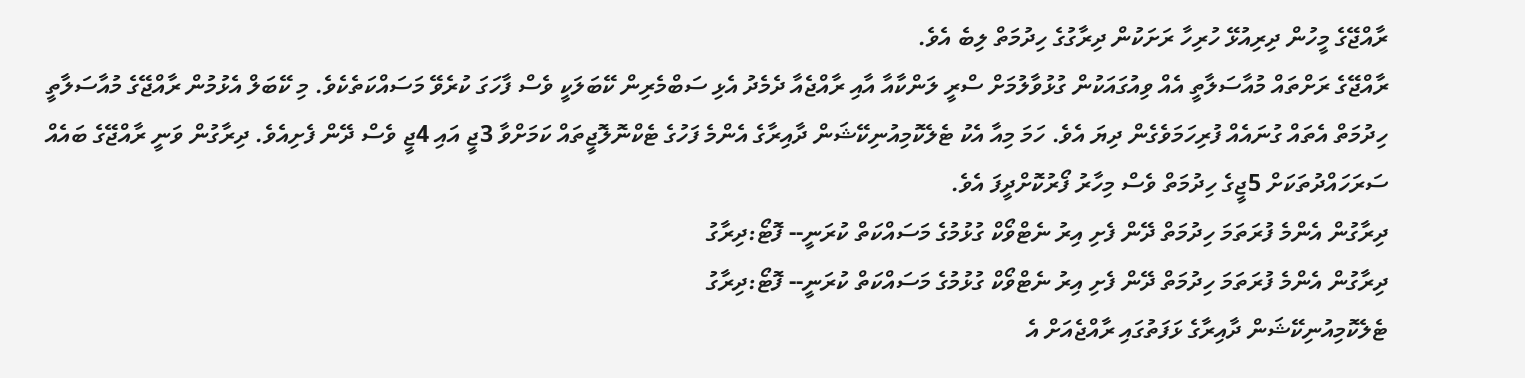ރާއްޖޭގެ މީހުން ދިރިއުޅޭ ހުރިހާ ރަށަކުން ދިރާގުގެ ހިދުމަތް ލިބެ އެވެ.
ރާއްޖޭގެ ރަށްތައް މުއާސަލާތީ އެއް ވިއުގައަކުން ގުޅުވާލުމަށް ސްރީ ލަންކާއާ އާއި ރާއްޖެއާ ދެމެދު އެޅި ސަބްމެރިން ކޭބަލަކީ ވެސް ފާހަގަ ކުރެވޭ މަސައްކަތެކެވެ. މި ކޭބަލް އެޅުމުން ރާއްޖޭގެ މުއާސަލާތީ ހިދުމަތް އެތައް ގުނައެއް ފުރިހަމަވެގެން ދިޔަ އެވެ. ހަމަ މިއާ އެކު ޓެލެކޮމިއުނިކޭޝަން ދާއިރާގެ އެންމެ ފަހުގެ ޓެކްނޮލޮޖީތައް ކަމަށްވާ 3ޖީ އައި 4ޖީ ވެސް ދޭން ފެށިއެވެ. ދިރާގުން ވަނީ ރާއްޖޭގެ ބައެއް ސަރަހައްދުތަކަށް 5ޖީގެ ހިދުމަތް ވެސް މިހާރު ފޯރުކޮށްދީފަ އެވެ.
ދިރާގުން އެންމެ ފުރަތަމަ ހިދުމަތް ދޭން ފެށި އިރު ނެޓްވޯކް ގުޅުމުގެ މަސައްކަތް ކުރަނީ-- ފޮޓޯ:ދިރާގު
ދިރާގުން އެންމެ ފުރަތަމަ ހިދުމަތް ދޭން ފެށި އިރު ނެޓްވޯކް ގުޅުމުގެ މަސައްކަތް ކުރަނީ-- ފޮޓޯ:ދިރާގު
ޓެލެކޮމިއުނިކޭޝަން ދާއިރާގެ ޅަފަތުގައި ރާއްޖެއަށް އެ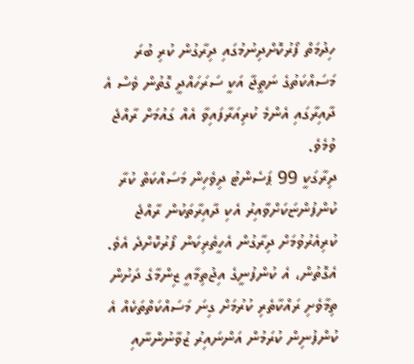ހިދުމަތް ފޯރުކޮށްދިނުމުގައި ދިރާގުން ކުރި ބުރަ މަސައްކަތުގެ ނަތީޖާ އަކީ ސަރަހައްދީ ގޮތުން ވެސް އެ ދާއިރާގައި އެންމެ ކުރިއަރާފައިވާ އެއް ގައުމަށް ރާއްޖެ ވުމެވެ.
ދިރާގަކީ 99 ޕަސެންޓު ދިވެހިން މަސައްކަތް ކުރާ ކުންފުންޏަކަށްވާއިރު އެކި ދާއިރާތަކުން ރާއްޖެ ކުރިއެރުވުމަށް ދިރާގުން އެހީތެރިކަން ފޯރުކޮށްދެ އެވެ. އެގޮތުން، އެ ކުންފުނީގެ އިޖުތިމާއީ ޒިންމާގެ ދަށުން ތިމާވެށި ރައްކާތެރި ކުރުމަށް ގިނަ މަސައްކަތްތަކެއް އެ ކުންފުނިން ކުރަމުން އަންނައިރު ޒުވާނުންނާއި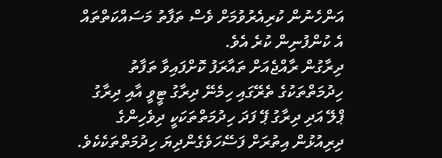އަންހެނުން ކުރިއެރުވުމަށް ވެސް ތަފާތު މަސައްކަތްތައް އެ ކުންފުނިން ކުރެ އެވެ.
ދިރާގުން ރާއްޖެއަށް ތައާރަފު ކޮށްފައިވާ ތަފާތު ހިދުމަތްތަކުގެ ތެރޭގައި ހިމެނޭ ދިރާގު ޓީވީ އާއި ދިރާގު ޕްލޭ އަދި ދިރާގު ޕޭ ފަދަ ހިދުމަތްތަކަކީ ދިވެހިންގެ ދިރިއުޅުން އިތުރަށް ފަސޭހަވެގެންދިޔަ ހިދުމަތްތަކެކެވެ.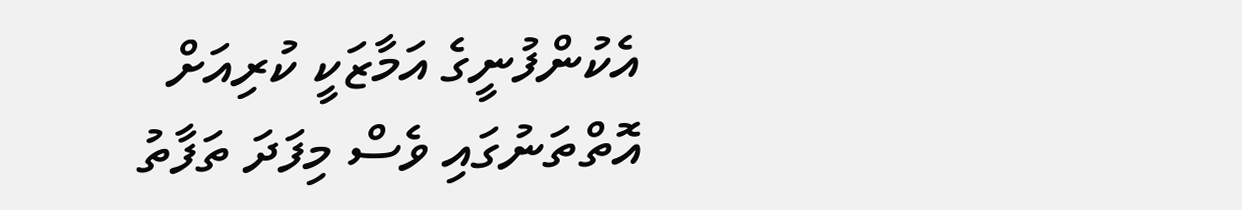އެކުންފުނީގެ އަމާޒަކީ ކުރިއަށް އޮތްތަނުގައި ވެސް މިފަދަ ތަފާތު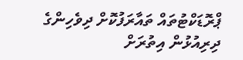ޕްރޮޑަކްޓުތައް ތައާރަފުކޮށް ދިވެހިންގެ ދިރިއުޅުން އިތުރަށް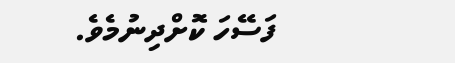ފަސޭހަ ކޮށްދިނުމެވެ.